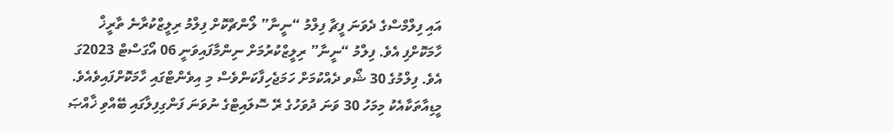އައި ފިލްމްސްގެ ދެވަނަ ފީޗާ ފިލްމު “ނީނާ” ލޯންޗްކޮށް ފިލްމު ރިލީޒްކުރާނެ ތާރީޚް ހާމަކޮށްފި އެވެ. ފިލްމު “ނީނާ” ރިލީޒްކުރުމަށް ނިންމާފައިވަނީ 06 އޯގަސްޓް 2023ގަ އެވެ. ފިލްމުގެ 30 ޝޯވ ދެއްކުމަށް ހަމަޖެހިފާކަންވެސް މި އިވެންޓްގައި ހާމަކޮށްފައިވެއެވެ.
މީޑިއާތަކާއެކު މިމަހު 30 ވަނަ ދުވަހުގެ ރޭ ސޮލައިޓްގެ ނުވަނަ ފަންގިފިލާގައި ބޭއްވި ޚާއްޞަ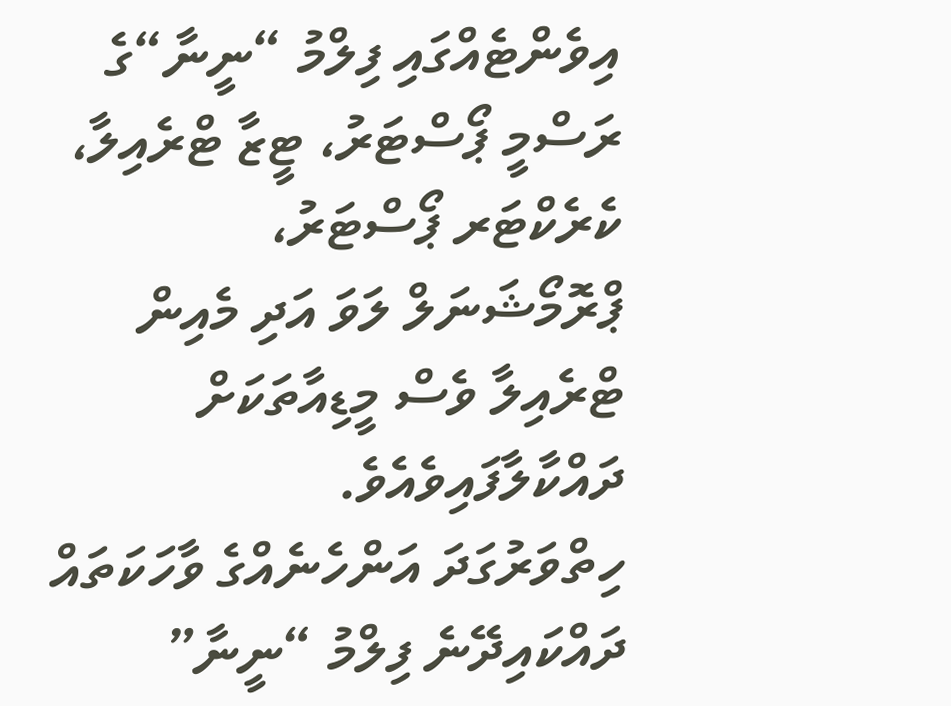އިވެންޓެއްގައި ފިލްމު “ނީނާ“ގެ ރަސްމީ ޕޯސްޓަރު، ޓީޒާ ޓްރެއިލާ، ކެރެކްޓަރ ޕޯސްޓަރު، ޕްރޮމޯޝަނަލް ލަވަ އަދި މެއިން ޓްރެއިލާ ވެސް މީޑިއާތަކަށް ދައްކާލާފައިވެއެވެ.
ހިތްވަރުގަދަ އަންހެނެއްގެ ވާހަކަތައް ދައްކައިދޭނެ ފިލްމު “ނީނާ”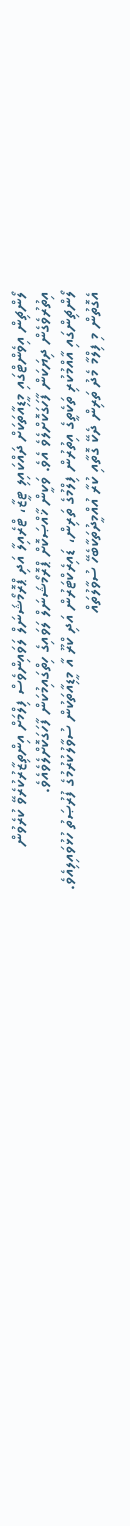ލޯންޗިން އިވެންޓްގައި މީޑިއާތަކަށް ދައްކައިލި ޓީޒާ، ޓްރެއިލާ އަދި ޕްރޮމޯޝަނަލް ލަވައިންވެސް ފިލްމަށް އިންތިޒާރުކުރެވޭ ކުރެވުން އިތުރުވެގެން ދިޔަކަން ފާހަގަކޮށްލެވެ އެވެ. ވަކީން ޚާއްޞަކޮށް ޕްރޮމޯޝަނަލް ލަވައިގެ ހިތްގައިމުކަން ފާހަގަކޮށްލެވެއެވެ.
ލޯންޗިންގައި އާއްމުކުރި ތަކެތީގެ އިތުރުން ފިލްމުގެ ތަރިން، ޑައިރެކްޓަރުން އަދި ކްރޫ އާ މީޑިއާތަކުން ސުވާލުކުރުމުގެ ފުރުޞަތު ހުޅުވައިލިއެވެ. އެގޮތުން މި ފިލްމާ މެދު ތަރިން ދެކޭ ގޮތާއި ކުރާ އުއްމީދުތަކާބެހޭ ސުވާލުތައް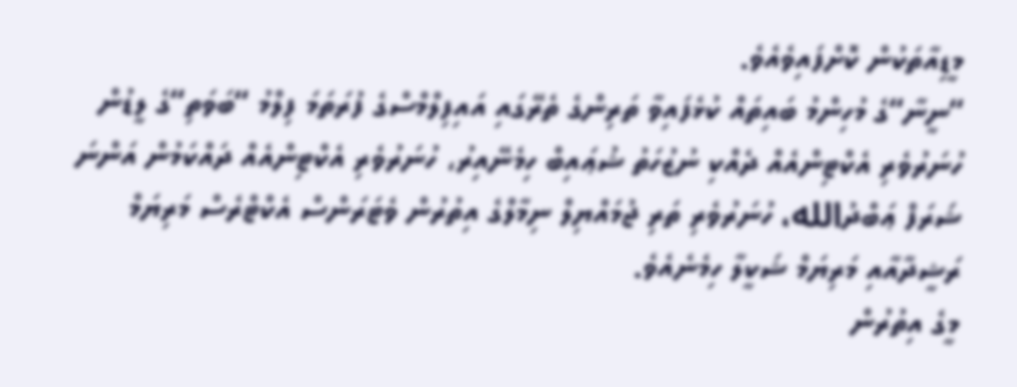މީޑިއާތަކުން ކޮށްފައިވެއެވެ.
“ނީނާ“ގެ މުހިންމު ބައިތައް ކުޅެފައިވާ ތަރިންގެ ތެރޭގައި އައިފިލްމްސްގެ ފުރަތަމަ ފިލްމު “ބަވަތި“ގެ ލީޑުން ހުނަރުވެރި އެކްޓިންއެއް ދެއްކި ނުޒުހަތު ޝުޢައިބް ހިމެނޭއިރު، ހުނަރުވެރި އެކްޓިންއެއް ދައްކަމުން އަންނަ ޝަރަފް ޢަބްދުالله، ހުނަރުވެރި ތަރި ޖުމައްޔިލް ނިމާލްގެ އިތުރުން ވެޓަރަންސް އެކްޓްރެސް މަރިޔަމް ރަޝީދާއާއި މަރިޔަމް ޝަކީލާ ހިމެނެއެވެ.
މީގެ އިތުރުން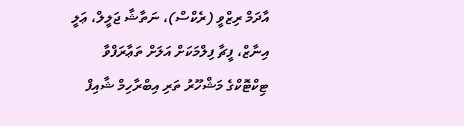އާދަމް ރިޒްވީ (ރެކްސް)، ނަތާޝާ ޖަލީލް، ޢަލީ އިނާޒް، ފީޗާ ފިލްމަކަށް އަލަށް ތަޢާރަފްވާ ޓިކްޓޮކްގެ މަޝްހޫރު ތަރި އިބްރާހިމް ޝާއިފް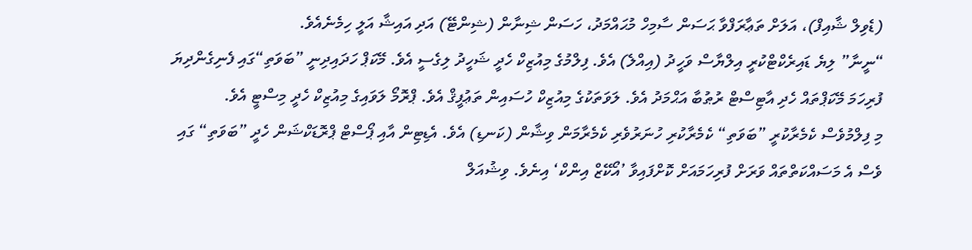(ޑެވިލް ޝާއިފް)، އަލަށް ތަޢާރަފްވާ ޙަސަން ސާމިހް މުޙައްމަދު، ހަސަން ޝިނާން (ޝިންޓޭ) އަދި އައިޝާ އަލީ ހިމެނެއެވެ.
“ނީނާ” ލިޔެ ޑައިރެކްޓްކުރީ އިލްޔާސް ވަހީދު (އިއްލެ) އެވެ. ފިލްމުގެ މިއުޒިކް ހެދީ ޝަހީދު ލިގެސީ އެވެ. މޭކަޕް ހަދައިދިނީ ”ބަވަތި“ގައި ފެނިގެންދިޔަ ފުރިހަމަ މޭކަޕްތައް ހެދި އާޓިސްޓް ރުޠުބާ އަޙްމަދު އެވެ. ލަވަތަކުގެ މިއުޒިކް ހުސައިން ތަޢުފީޤް އެވެ. ޕްރޮމޯ ލަވައިގެ މިއުޒިކް ހެދީ މިސްޓީ އެވެ.
މި ފިލްމުވެސް ކެމެރާކުރީ ”ބަވަތި“ ކެމެރާކުރި ހުނަރުވެރި ކެމެރާމަން ވިޝާން (ކަނޑި) އެވެ. އެޑިޓިން އާއި ޕޯސްޓް ޕްރޮޑަކްޝަން ހެދީ ”ބަވަތި“ ގައި ވެސް އެ މަސައްކަތްތައް ވަރަށް ފުރިހަމައަށް ކޮށްފައިވާ ’އޯކޭޒް އިންކް‘ އިނެވެ. ވިޝުއަލް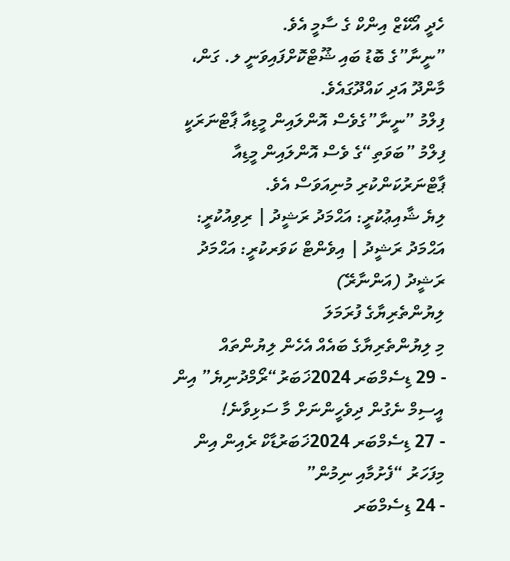ހެދީ އޯކޭޒް އިންކް ގެ ސާމީ އެވެ.
”ނީނާ”ގެ ބޮޑު ބައި ޝޫޓްކޮށްފައިވަނީ ލ. ގަން، މާންދޫ އަދި ކައްދޫގައެވެ.
ފިލްމު ”ނީނާ”ގެވެސް އޮންލައިން މީޑިއާ ޕާޓްނަރަކީ ފިލްމު ”ބަވަތި“ގެ ވެސް އޮންލައިން މީޑިއާ ޕާޓްނަރުކަންކުރި މުނިއަވަސް އެވެ.
ލިޔެ ޝާއިޢުކުރީ: އަޙްމަދު ރަޝީދު | ރިވިއުކުރީ: އަޙްމަދު ރަޝީދު | އިވެންޓް ކަވަރކުރީ: އަޙްމަދު ރަޝީދު (އަންނާރޭ)
ލިޔުންތެރިޔާގެ ފުރަމަލަ
މި ލިޔުންތެރިޔާގެ ބައެއް އެހެން ލިޔުންތައް
- 29 ޑިސެމްބަރ 2024ޚަބަރު“ރޯމްދުނިޔެ” އިން އީސިމް ނެގުން ދިވެހީންނަށް މާ ސަޅިވާނެ!
- 27 ޑިސެމްބަރ 2024ޚަބަރުޑާކް ރެއިން އިން މިފަހަރު “ފެށުމާއި ނިމުން”
- 24 ޑިސެމްބަރ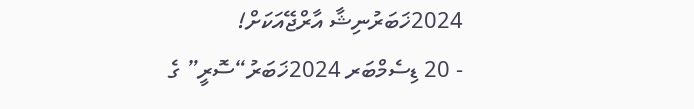2024ޚަބަރުނިޝާ އާރްޖޭއަކަށް!
- 20 ޑިސެމްބަރ 2024ޚަބަރު“ސޮރީ” ގެ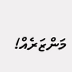މަންޒަރެއް!